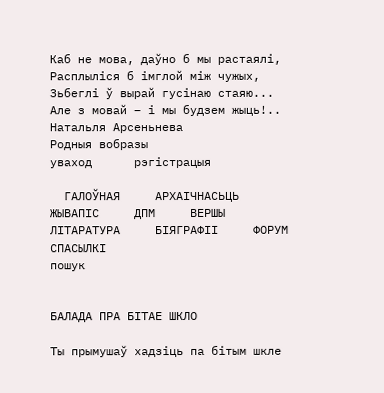Каб не мова, даўно б мы растаялі,
Расплыліся б імглой між чужых,
Зьбеглі ў вырай гусінаю стаяю...
Але з мовай – і мы будзем жыць!..
Натальля Арсеньнева
Родныя вобразы
уваход      рэгiстрацыя

  ГАЛОЎНАЯ     АРХАІЧНАСЬЦЬ     ЖЫВАПІС     ДПМ     ВЕРШЫ     ЛІТАРАТУРА     БІЯГРАФІІ     ФОРУМ     СПАСЫЛКІ
пошук


БАЛАДА ПРА БІТАЕ ШКЛО

Ты прымушаў хадзіць па бітым шкле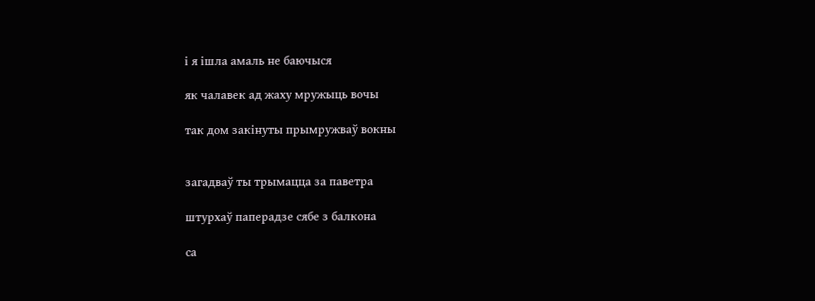і я ішла амаль не баючыся

як чалавек ад жаху мружыць вочы

так дом закінуты прымружваў вокны


загадваў ты трымацца за паветра

штурхаў паперадзе сябе з балкона

са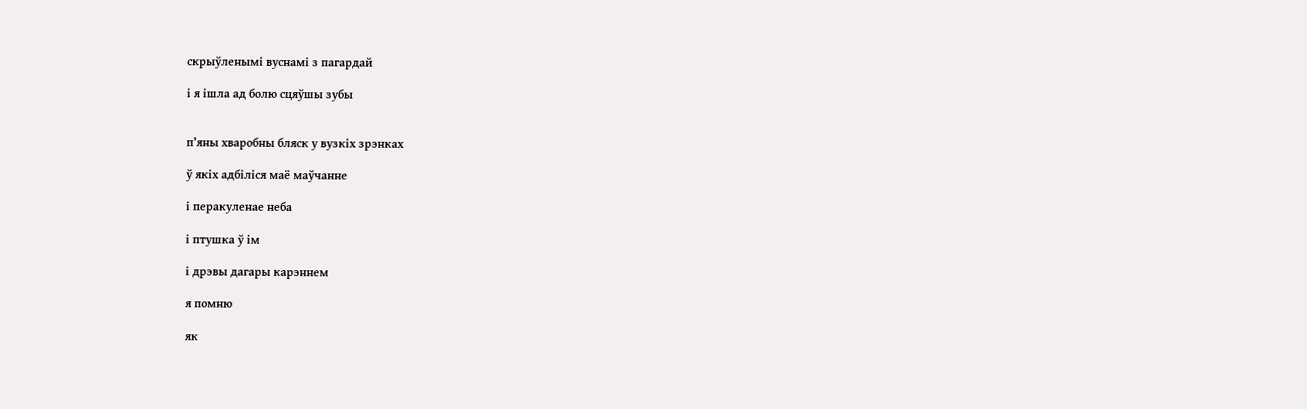скрыўленымі вуснамі з пагардай

і я ішла ад болю сцяўшы зубы


п’яны хваробны бляск у вузкіх зрэнках

ў якіх адбіліся маё маўчанне

і перакуленае неба

і птушка ў ім

і дрэвы дагары карэннем

я помню

як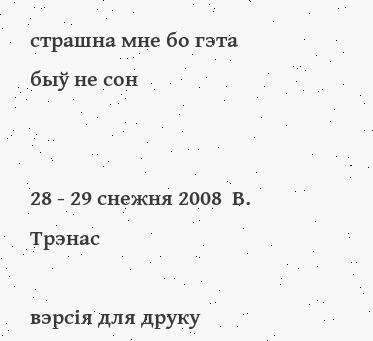страшна мне бо гэта быў не сон


28 - 29 снежня 2008  В. Трэнас

вэрсія для друку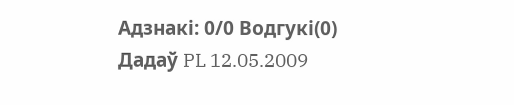Адзнакi: 0/0 Водгукі(0)
Дадаў PL 12.05.2009